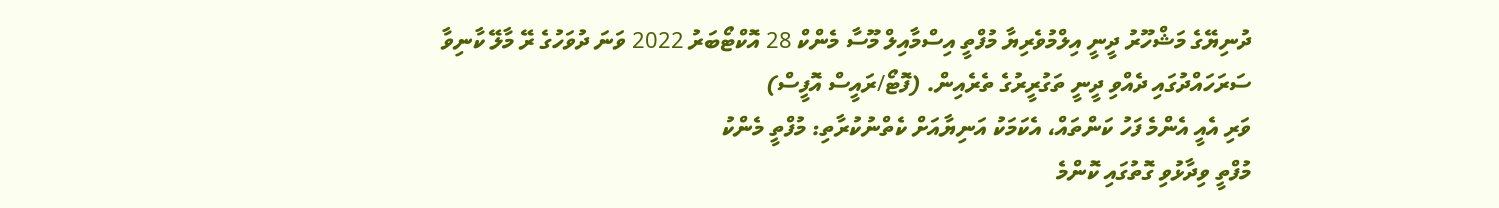ދުނިޔޭގެ މަޝްހޫރު ދީނީ އިލްމުވެރިޔާ މުފްތީ އިސްމާއިލް މޫސާ މެންކް 28 އޮކްޓޯބަރު 2022 ވަނަ ދުވަހުގެ ރޭ މާލޭ ކާނިވާ ސަރަހައްދުގައި ދެއްވި ދީނީ ތަގުރީރުގެ ތެރެއިން. (ފޮޓޯ/ރައީސް އޮފީސް)
ވަރި އެއީ އެންމެ ފަހު ކަންތައް، އެކަމަކު އަނިޔާއަށް ކެތްނުކުރާތި: މުފްތީ މެންކު
މުފްތީ ވިދާޅުވި ގޮތުގައި ކޮންމެ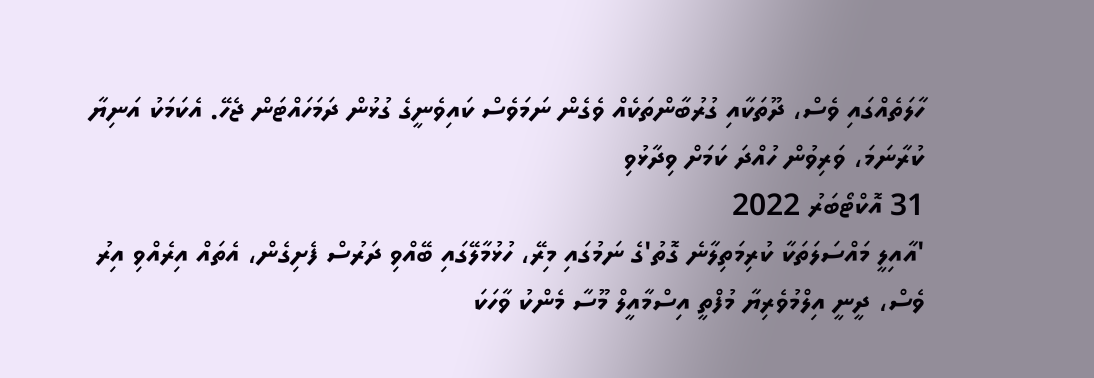ހާލަތެއްގައި ވެސް، ދޫތަކާއި ގުރުބާންތަކެއް ވެގެން ނަމަވެސް ކައިވެނީގެ ގުޅުން ދަމަހައްޓަން ޖެހޭ. އެކަމަކު އަނިޔާ ކުރާނަމަ، ވަރިވުން ހުއްދަ ކަމަށް ވިދާޅުވި
31 އޮކްޓޯބަރު 2022
'އާއިލީ މައްސަލަތަކާ ކުރިމަތިލާނެ ގޮތު'ގެ ނަމުގައި މިރޭ، ހުޅުމާލޭގައި ބޭއްވި ދަރުސް ފެށިގެން، އެތައް އިރެއްވި އިރު ވެސް، ދީނީ އިލްމުވެރިޔާ މުފްތީ އިސްމާއީލް މޫސާ މެންކު ވާހަކަ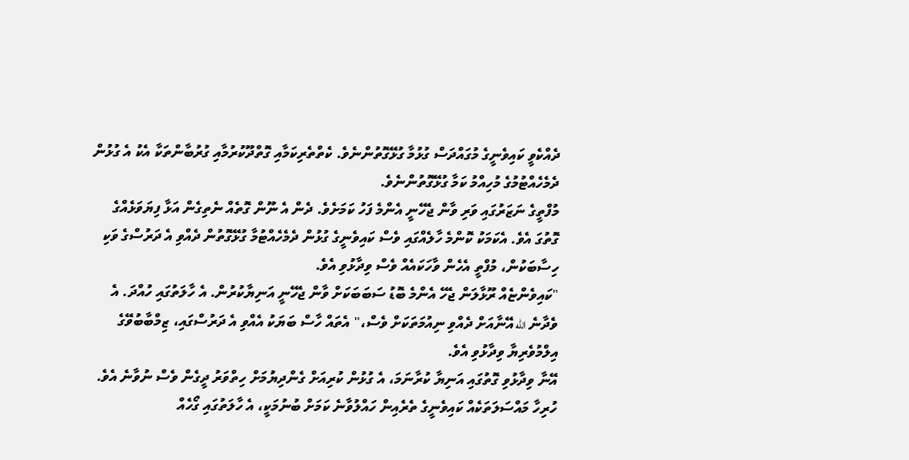ދެއްކެވީ ކައިވެނީގެ މުގައްދަސް ގުޅުމާ ގުޅޭގޮތުންނެވެ. ކެތްތެރިކަމާއި ގޮތްދޫކުރުމާއި ގުރުބާންތަކާ އެކު އެ ގުޅުން ދެމެހެއްޓުމުގެ މުހިއްމު ކަމާ ގުޅޭގޮތުންނެވެ.
މުފްތީގެ ނަޒަރުގައި ވަރި ވާން ޖެހޭނީ އެންމެ ފަހު ކަމަށެވެ. ދެން އެ ނޫން ގޮތެއް ނެތިގެން އަޅާ ފިޔަވަޅެއްގެ ގޮތުގަ އެވެ. އެކަމަކު ކޮންމެ ހާލެއްގައި ވެސް ކައިވެނީގެ ގުޅުން ދެމެހެއްޓުމާ ގުޅޭގޮތުން ދެއްވި އެ ދަރުސްގެ ވަކި ހިސާބަކުން، މުފްތީ އެހެން ވާހަކައެއް ވެސް ވިދާޅުވި އެވެ.
"ކައިވެންޏެއް ރޫޅާލަން ޖެހޭ އެންމެ ބޮޑު ސަބަބަކަށް ވާން ޖެހޭނީ އަނިޔާކުރުން. އެ ހާލަތުގައި ހުއްދަ. އެ ވެދާނެ الله އޭނާއަށް ދެއްވި ނިއުމަތަކަށް ވެސް،" އެތައް ހާސް ބަޔަކު އެއްވި އެ ދަރުސްގައި، ޒިމްބާބުވޭގެ އިލްމުވެރިޔާ ވިދާޅުވި އެވެ.
އޭނާ ވިދާޅުވި ގޮތުގައި އަނިޔާ ކުރާނަމަ، އެ ގުޅުން ކުރިއަށް ގެންދިޔުމަށް ހިތްވަރު ދީގެން ވެސް ނުވާނެ އެވެ. ހުރިހާ މައްސަލަތަކެއް ކައިވެނީގެ ތެރެއިން ހައްލުވާނެ ކަމަށް ބުނުމަކީ، އެ ހާލަތުގައި ގޯހެއް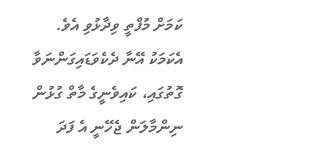ކަމަށް މުފްތީ ވިދާޅުވި އެވެ.
އެކަމަކު އޭނާ ދެކެވަޑައިގަންނަވާ ގޮތުގައި، ކައިވެނީގެ މާތް ގުޅުން ނިންމާލަން ޖެހޭނީ އެ ފަދަ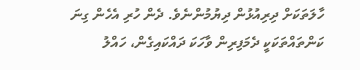ހާލަތަކަށް ދިރިއުޅުން ދިޔުމުންނެވެ. ދެން ހުރި އެހެން ގިނަ ކަންތައްތަކަކީ ދެމަފިރިން ވާހަކަ ދައްކައިގެން، ހައްލު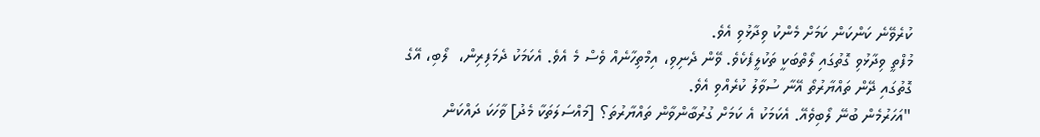ކުރެވޭނެ ކަންކަން ކަމަށް މެންކު ވިދާޅުވި އެވެ.
މުފްތީ ވިދާޅުވި ގޮތުގައި ލޯތްބަކީ ތަކުލީފެކެވެ. ވޭން ދެނިވި، އިމްތިހާނެއް ވެސް މެ އެވެ. އެކަމަކު ދެމަފިރިން،  ލޯބި، އޭގެ ގޮތުގައި ދޭން ތައްޔާރުތޯ އޭނާ ސުވާލު ކުރެއްވި އެވެ.
"އަހަރުމެން ބުނޭ ލޯބިވެއޭ. އެކަމަކު އެ ކަމަށް ގުރުބާންވާން ތައްޔާރުތަ؟ [މައްސަލަތަކާ މެދު] ވާހަކަ ދައްކަން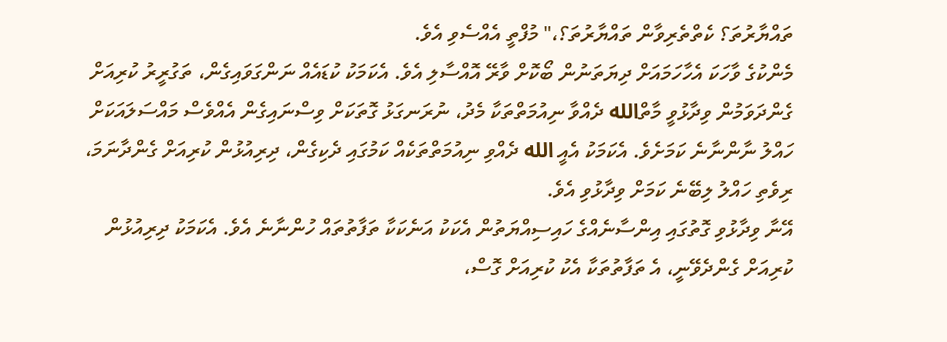ތައްޔާރުތަ؟ ކެތްތެރިވާން ތައްޔާރުތަ؟،" މުފްތީ އެއްސެވި އެވެ.
މެންކުގެ ވާހަކަ އެހާހަމައަށް ދިޔަތަނުން ބޯކޮށް ވާރޭ އޮއްސާލި އެވެ. އެކަމަކު ކުޑައެއް ނަންގަވައިގެން، ތަގުރީރު ކުރިއަށް ގެންދަވަމުން ވިދާޅުވީ މާތްالله ދެއްވާ ނިއުމަތްތަކާ މެދު، ނުރަނގަޅު ގޮތަކަށް ވިސްނައިގެން އެއްވެސް މައްސަލައަކަށް ހައްލު ނާންނާނެ ކަމަށެވެ. އެކަމަކު އެއީ الله ދެއްވި ނިއުމަތްތަކެއް ކަމުގައި ދެކިގެން، ދިރިއުޅުން ކުރިއަށް ގެންދާނަމަ، ރިވެތި ހައްލު ލިބޭނެ ކަމަށް ވިދާޅުވި އެވެ.
އޭނާ ވިދާޅުވި ގޮތުގައި އިންސާނެއްގެ ހައިސިއްޔަތުން އެކަކު އަނެކަކާ ތަފާތުތައް ހުންނާނެ އެވެ. އެކަމަކު ދިރިއުޅުން ކުރިއަށް ގެންދެވޭނީ، އެ ތަފާތުތަކާ އެކު ކުރިއަށް ގޮސް،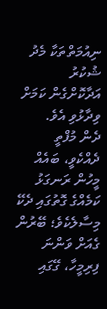ނިއުމަތްތަކާ މެދު ޝުކުރު އަދާކޮށްގެން ކަމަށް ވިދާޅުވި އެވެ.
ދެން މުފްތީ ދެއްކެވީ، ބައެއް މީހުން ރަނގަޅު ކަމެއްގެ ގޮތުގައި ދެކޭ މިސާލެކެވެ؛ ބޭރުން ގެއަށް ވަންނަ ފިރިމީހާ، ގޭގައި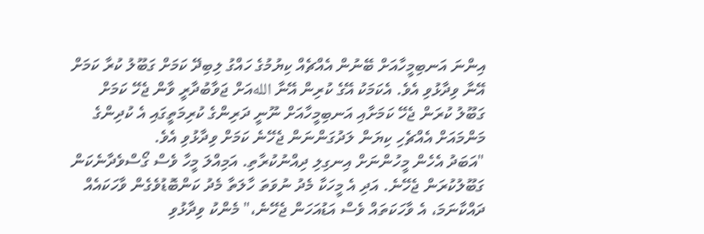އިންނަ އަނބިމީހާއަށް ބޭނުން އެއްޗެއް ކިޔުމުގެ ހައްގު ލިބިދޭ ކަމަށް ގަބޫލު ކުރާ ކަމަށް އޭނާ ވިދާޅުވި އެވެ. އެކަމަކު އޭގެ ކުރިން އޭނާ اللهއަށް ޖަވާބުދާރީ ވާން ޖެހޭ ކަމަށް ގަބޫލު ކުރަން ޖެހޭ ކަމަށާއި އަނބިމީހާއަށް ނޫނީ ދަރިންގެ ކުރިމަތީގައި އެ ކުދިންގެ މަންމައަށް އެއްޗެހި ކިޔަން ލަދުގަންނަން ޖެހޭނެ ކަމަށް ވިދާޅުވި އެވެ.
"އަބަދު އެހެން މީހުންނަށް އިނގިލި ދިއްނުކުރާތި. އަމިއްލަ މީހާ ވެސް ގޯސްވެދާނެކަން ގަބޫލުކުރަން ޖެހޭނެ. އަދި އެ މީހަކާ މެދު ނުވަތަ ހާލަތާ މެދު ކަންބޮޑުވެގެން ވާހަކައެއް ދައްކާނަމަ، އެ ވާހަކަތައް ވެސް އަޑުއަހަން ޖެހޭނެ،" މެންކު ވިދާޅުވި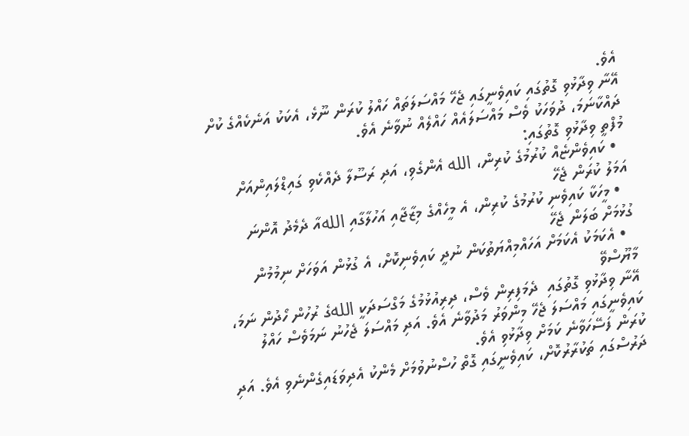އެވެ.
އޭނާ ވިދާޅުވި ގޮތުގައި ކައިވެނީގައި ޖެހޭ މައްސަލަތައް ހައްލު ކުރަން ނޫޅެ، އެކަކު އަނެކެއްގެ ކުށް ދައްކާނަމަ، ދުވަހަކު ވެސް މައްސަލައެއް ހައްލެއް ނުވާނެ އެވެ.
މުފްތީ ވިދާޅުވި ގޮތުގައި:
  • ކައިވެންޏެއް ކުރުމުގެ ކުރިން، الله އެންގެވި، އަދި ރަސޫލާ ދެއްކެވި ގައިޑްލައިންއަށް އަމަލު ކުރަން ޖެހޭ
  • މީހަކާ ކައިވެނި ކުރުމުގެ ކުރިން، އެ މީހެއްގެ މިޒާޖާއި އަހުލާގާއި اللهއާ ދެމެދު އޮންނަ ގުޅުމަށް ބަލަން ޖެހޭ
  • އެކަމަކު އެކަމަށް އަހައްމިއްޔަތުކަން ނުދީ ކައިވެނިކޮށް، އެ ގުޅުން އަވަހަށް ނިމުމުން މާޔޫސްވޭ
އޭނާ ވިދާޅުވި ގޮތުގައި  ދެމަފިރިން ވެސް، ދިރިއުޅުމުގެ މަގްސަދަކީ اللهގެ ރުހުން ހޯދުން ނަމަ، ކައިވެނީގައި މައްސަލަ ޖެހޭ މިންވަރު މަދުވާނެ އެވެ. އަދި މައްސަލަ ޖެހުނު ނަމަވެސް ހައްލު ކުރަން ފަސޭހަވާނެ ކަމަށް ވިދާޅުވި އެވެ.
ދަރުސްގައި ތަކުރާރުކޮށް، ކައިވެނީގައި ގޮތް ހުސްނުވުމަށް މެންކު އެދިވަޑައިގެންނެވި އެވެ. އަދި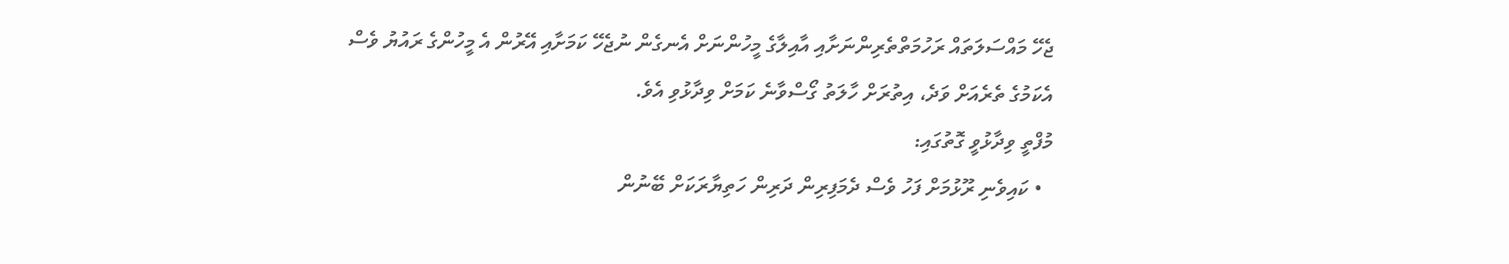ޖެހޭ މައްސަލަތައް ރަހުމަތްތެރިންނަށާއި އާއިލާގެ މީހުންނަށް އެނގެން ނުޖެހޭ ކަމަށާއި އޭރުން އެ މީހުންގެ ރައުޔު ވެސް އެކަމުގެ ތެރެއަށް ވަދެ، އިތުރަށް ހާލަތު ގޯސްވާނެ ކަމަށް ވިދާޅުވި އެވެ.
މުފްތީ ވިދާޅުވީ ގޮތުގައި:
  • ކައިވެނި ރޫޅުމަށް ފަހު ވެސް ދެމަފިރިން ދަރިން ހަތިޔާރަކަށް ބޭނުން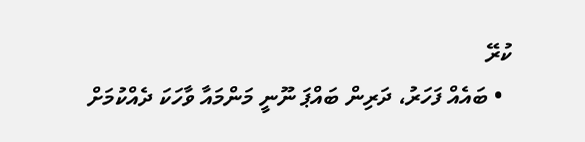ކުރޭ
  • ބައެއް ފަހަރު، ދަރިން ބައްޕަ ނޫނީ މަންމައާ ވާހަކަ ދެއްކުމަށް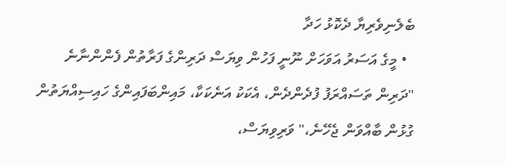ބެލެނިވެރިޔާ ދެކޮޅު ހަދާ
  • މީގެ އަސަރު އަވަހަށް ނޫނީ ފަހުން ވިޔަސް ދަރިންގެ ފަރާތުން ފެންންނާނެ
"ދަރިން ތަސައްރަފު ފުދެންދެން، އެކަކު އަނެކަކާ، މައިންބަފައިންގެ ހައިސިއްޔަތުން ގުޅުން ބާއްވަން ޖެހޭނެ،" ވަރިވިޔަސް،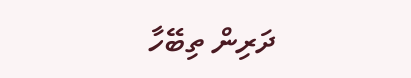ދަރިން ތިބޭހާ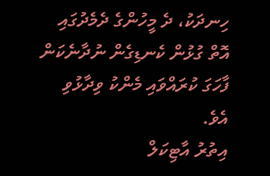ހިނދަކު، ދެ މީހުންގެ ދެމެދުގައި އޮތް ގުޅުން ކެނޑިގެން ނުދާނެކަން ފާހަގަ ކުރައްވައި މެންކު ވިދާޅުވި އެވެ.
އިތުރު އާޓިކަލް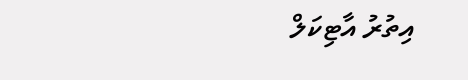އިތުރު އާޓިކަލް